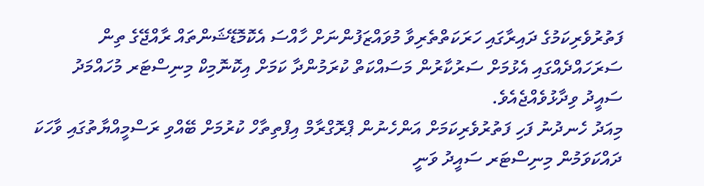ފަތުރުވެރިކަމުގެ ދައިރާގައި ހަރަކަތްތެރިވާ މުވައްޒަފުންނަށް ހާއްސަ އެކޮމޮޑޭޝަންތައް ރާއްޖޭގެ ތިން ސަރަހައްދެއްގައި އެޅުމަށް ސަރުކާރުން މަސައްކަތް ކުރަމުންދާ ކަމަށް އިކޮނޮމިކް މިނިސްޓަރ މުހައްމަދު ސައީދު ވިދާޅުވެއްޖެއެވެ.
މިއަދު ހެނދުނު ފަހި ފަތުރުވެރިކަމަށް އަންހެނުން ޕްރޮގްރާމް އިފްތިތާހް ކުރުމަށް ބޭއްވި ރަސްމީއްޔާތުގައި ވާހަކަ ދައްކަވަމުން މިނިސްޓަރ ސައީދު ވަނީ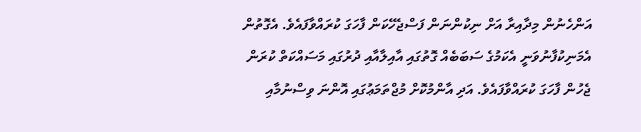އަންހެނުން މިދާއިރާ އަށް ނިކުންނަން ފަސްޖެހޭކަން ފާހަގަ ކުރައްވާފައެވެ. އެގޮތުން އެމަނިކުފާނުވަނީ އެކަމުގެ ސަބަބެއް ގޮތުގައި އާއިލާއާއި ދުރުގައި މަސައްކަތް ކުރަން ޖެހުން ފާހަގަ ކުރައްވާފައެވެ. އަދި އާންމުކޮށް މުޖްތަމަޢުގައި އޮންނަ ވިސްނުމާއި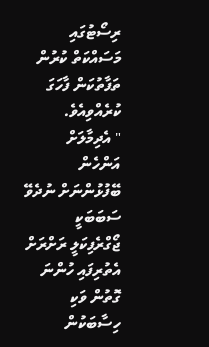ރިސޯޓުގައި މަސައްކަތް ކުރުން ތަފާތުކަން ފާހަގަ ކުރެއްވިއެވެ.
" އެދިމާލަށް އަންހެން ބޭފުޅުންނަށް ނުދެވޭ ސަބަބަކީ ޖޯގްރެފިކަލީ ރަށްރަށް އެތުރިފައި ހުންނަ ގޮތުން ވަކި ހިސާބަކުން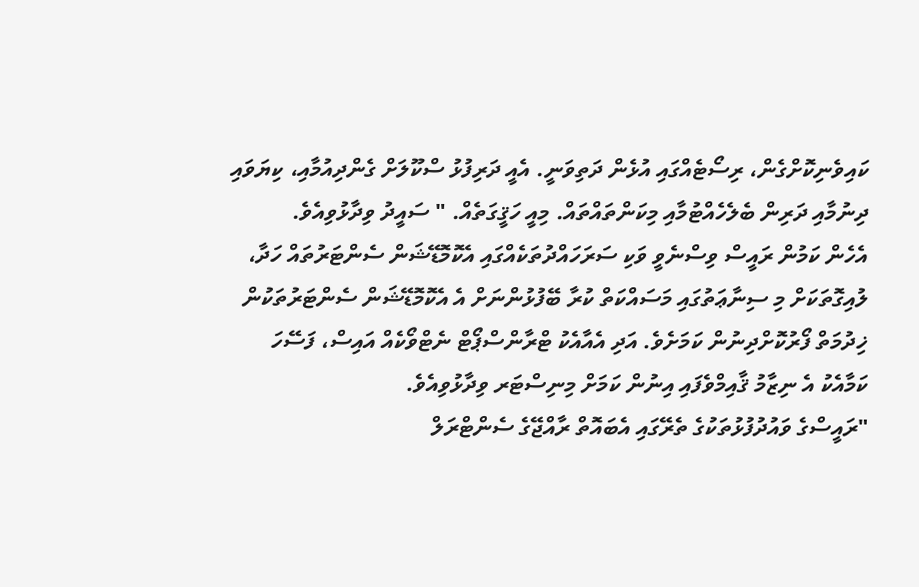ކައިވެނިކޮށްގެން، ރިސޯޓެއްގައި އުޅެން ދަތިވަނީ. އެއީ ދަރިފުޅު ސްކޫލަށް ގެންދިއުމާއި، ކިޔަވައި ދިނުމާއި ދަރިން ބެލެހެއްޓުމާއި މިކަންތައްތައް. މިއީ ހަޤީގަތެއް. " ސައީދު ވިދާޅުވިއެވެ.
އެހެން ކަމުން ރައީސް ވިސްނެވީ ވަކި ސަރަހައްދުތަކެއްގައި އެކޮމޮޑޭޝަން ސެންޓަރުތައް ހަދާ، ލުއިގޮތަކަށް މި ސިނާޢަތުގައި މަސައްކަތް ކުރާ ބޭފުޅުންނަށް އެ އެކޮމޮޑޭޝަން ސެންޓަރުތަކުން ޚިދުމަތް ފޯރުކޮށްދިނުން ކަމަށެވެ. އަދި އެއާއެކު ޓްރާންސްޕޯޓް ނެޓްވޯކެއް އައިސް، ފަސޭހަ ކަމާއެކު އެ ނިޒާމު ޤާއިމްވެފައި އިނުން ކަމަށް މިނިސްޓަރ ވިދާޅުވިއެވެ.
"ރައީސްގެ ވައުދުފުޅުތަކުގެ ތެރޭގައި އެބައޮތް ރާއްޖޭގެ ސެންޓްރަލް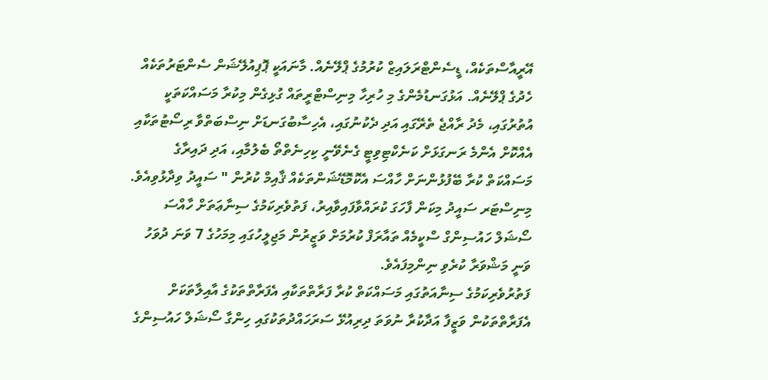އޭރީއާސްތަކެއް، ޑީސެންޓްރަލައިޒް ކުރުމުގެ ޕްލޭނެއް. މާނައަކީ ޕޮޕިއުލޭޝަން ސެންޓަރުތަކެއް ހެދުގެ ޕްލޭނެއް. އަޅުގަނޑުމެންގެ މި ހުރިހާ މިނިސްޓްރީތައް ގުޅިގެން މިކުރާ މަސައްކަތަކީ އުތުރުގައި، މެދު ރާއްޖެ ތެރޭގައި އަދި ދެކުނުގައި، އެހިސާބުގަނޑަށް ނިސްބަތްވާ ރިސޯޓުތަކާއި އެއްކޮށް އެންމެ ރަނގަޅަށް ކަނެކްޓިވިޓީ ގެނެވޭނީ ކިހިނެތްތޯ ބެލުމާއި، އަދި ދައިރާގެ މަސައްކަތް ކުރާ ބޭފުޅުންނަށް ހާއްސަ އެކޮމޮޑޭޝަންތަކެއް ޤާއިމް ކުރުން " ސައީދު ވިދާޅުވިއެވެ.
މިނިސްޓަރ ސައީދު މިކަން ފާހަގަ ކުރައްވާފައިވާއިރު، ފަތުވެރިކަމުގެ ސިނާޢަތަށް ހާއްސަ ސޯޝަލް ހައުސިންގް ސްކީމެއް ތައާރަފް ކުރުމަށް ވަޒީރުން މަޖިލީހުގައި މިމަހުގެ 7 ވަނަ ދުވަހު ވަނީ މަޝްވަރާ ކުރެވި ނިންމިފައެވެ.
ފަތުރުވެރިކަމުގެ ސިނާއަތުގައި މަސައްކަތް ކުރާ ފަރާތްތަކާއި އެފަރާތްތަކުގެ އާއިލާތަކަށް އެފަރާތްތަކުން ވަޒީފާ އަދާކުރާ ނުވަތަ ދިރިއުޅޭ ސަރަހައްދުތަކުގައި ހިންގާ ސޯޝަލް ހައުސިންގެ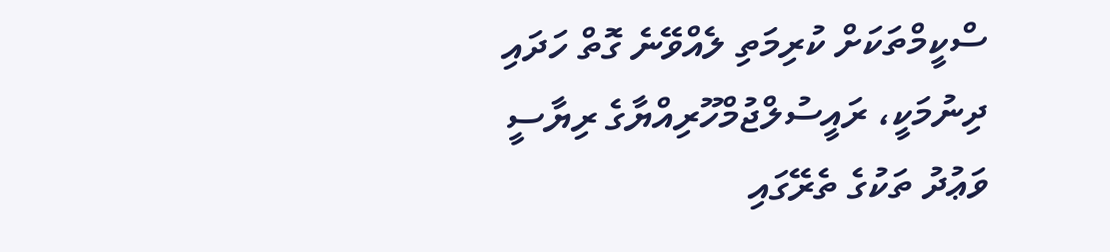ސްކީމްތަކަށް ކުރިމަތި ލެއްވޭނެ ގޮތް ހަދައި ދިނުމަކީ، ރައީސުލްޖުމްހޫރިއްޔާގެ ރިޔާސީ ވަޢުދު ތަކުގެ ތެރޭގައި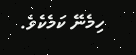ހިމެނޭ ކަމެކެވެ.